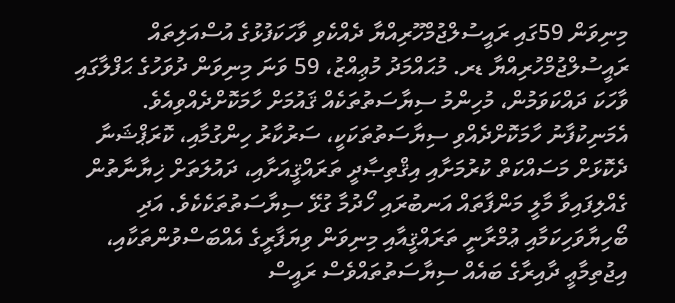މިނިވަން 59ގައި ރައީސުލްޖުމްހޫރިއްޔާ ދެއްކެވި ވާހަކަފުޅުގެ އުސްއަލިތައް
ރައީސުލްޖުމްހުރިއްޔާ ޑރ. މުޙައްމަދު މުޢިއްޒު، 59 ވަނަ މިނިވަން ދުވަހުގެ ޙަފްލާގައި ވާހަކަ ދައްކަވަމުން، މުހިންމު ސިޔާސަތުތަކެއް ޤައުމަށް ހާމަކޮށްދެއްވިއެވެ. އެމަނިކުފާނު ހާމަކޮށްދެއްވި ސިޔާސަތުތަކަކީ، ސަރުކާރު ހިންގުމާއި، ކޮރަޕްޝަނާ ދެކޮޅަށް މަސައްކަތް ކުރުމަށާއި އިޤްތިޞާދީ ތަރައްޤީއަށާއި، ދައުލަތަށް ޚިޔާނާތުން ގެއްލިފައިވާ މާލީ މަންފާތައް އަނބުރައި ހޯދުމާ ގުޅޭ ސިޔާސަތުތަކެކެވެ. އަދި ބޯހިޔާވަހިކަމާއި ޢުމްރާނީ ތަރައްޤީއާއި މިނިވަން ވިޔަފާރީގެ އެއްބަސްވުންތަކާއި، އިޖުތިމާޢީ ދާއިރާގެ ބައެއް ސިޔާސަތުތައްވެސް ރައީސް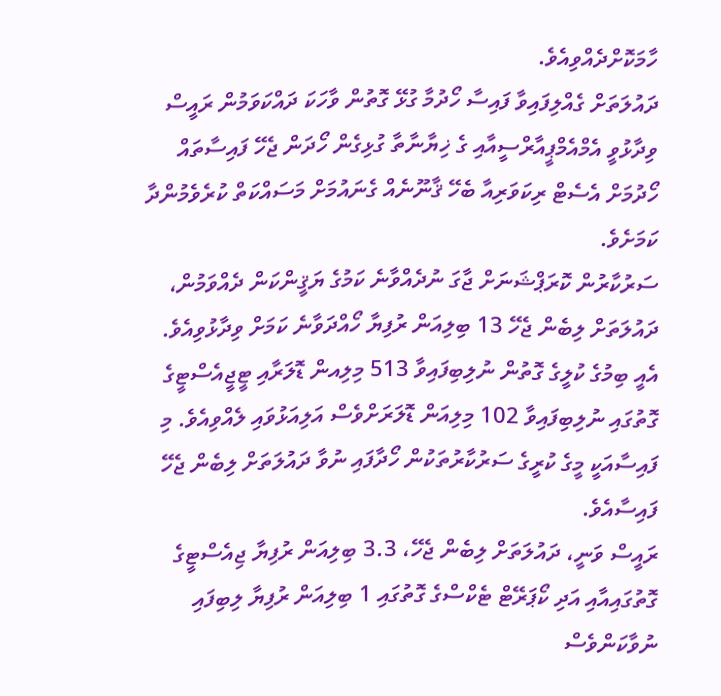ހާމަކޮށްދެއްވިއެވެ.
ދައުލަތަށް ގެއްލިފައިވާ ފައިސާ ހޯދުމާ ގުޅޭ ގޮތުން ވާހަކަ ދައްކަވަމުން ރައީސް ވިދާޅުވީ އެމްއެމްޕީއާރްސީއާއި ގެ ޚިޔާނާތާ ގުޅިގެން ހޯދަން ޖެހޭ ފައިސާތައް ހޯދުމަށް އެސެޓް ރިކަވަރިއާ ބެހޭ ޤާނޫނެއް ގެނައުމަށް މަސައްކަތް ކުރެވެމުންދާ ކަމަށެވެ.
ސަރުކާރުން ކޮރަޕްޝަނަށް ޖާގަ ނުދެއްވާނެ ކަމުގެ ޔަޤީންކަން ދެއްވަމުން، ދައުލަތަށް ލިބެން ޖެހޭ 13 ބިލިއަން ރުފިޔާ ހޯއްދަވާނެ ކަމަށް ވިދާޅުވިއެވެ. އެއީ ބިމުގެ ކުލީގެ ގޮތުން ނުލިބިފައިވާ 513 މިލިއން ޑޮލަރާއި ޓީޖީއެސްޓީގެ ގޮތުގައި ނުލިބިފައިވާ 102 މިލިއަން ޑޮލަރަށްވެސް އަލިއަޅުވައި ލެއްވިއެވެ. މި ފައިސާއަކީ މީގެ ކުރީގެ ސަރުކާރުތަކުން ހޯދާފައި ނުވާ ދައުލަތަށް ލިބެން ޖެހޭ ފައިސާއެވެ.
ރައީސް ވަނީ، ދައުލަތަށް ލިބެން ޖެހޭ، 3.3 ބިލިއަން ރުފިޔާ ޖިއެސްޓީގެ ގޮތުގައިއާއި އަދި ކޯޕަރޭޓް ޓެކްސްގެ ގޮތުގައި 1 ބިލިއަން ރުފިޔާ ލިބިފައި ނުވާކަންވެސް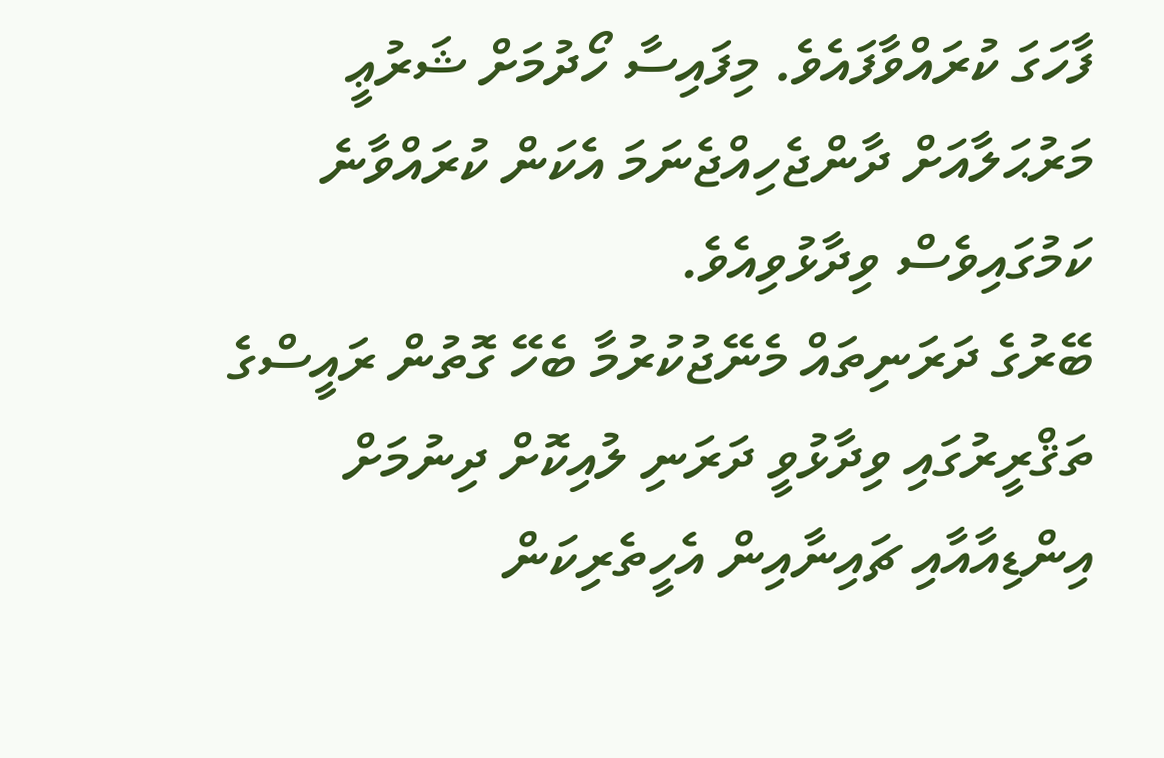ފާހަގަ ކުރައްވާފައެވެ. މިފައިސާ ހޯދުމަށް ޝަރުޢީ މަރުޙަލާއަށް ދާންޖެހިއްޖެނަމަ އެކަން ކުރައްވާނެ ކަމުގައިވެސް ވިދާޅުވިއެވެ.
ބޭރުގެ ދަރަނިތައް މެނޭޖުކުރުމާ ބެހޭ ގޮތުން ރައީސްގެ ތަޤްރީރުގައި ވިދާޅުވީ ދަރަނި ލުއިކޮށް ދިނުމަށް އިންޑިއާއާއި ޗައިނާއިން އެހީތެރިކަން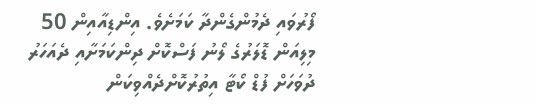ފޯރުވައި ދެމުންގެންދާ ކަމަށެވެ. އިންޑިއާއިން 50 މިލިއަން ޑޮލަރުގެ ލޯނު ފަސްކޮށް ދިންކަމަށާއި ދެއަހަރު ދުވަހަށް ފުޑް ކޯޓާ އިތުރުކޮށްދެއްވިކަން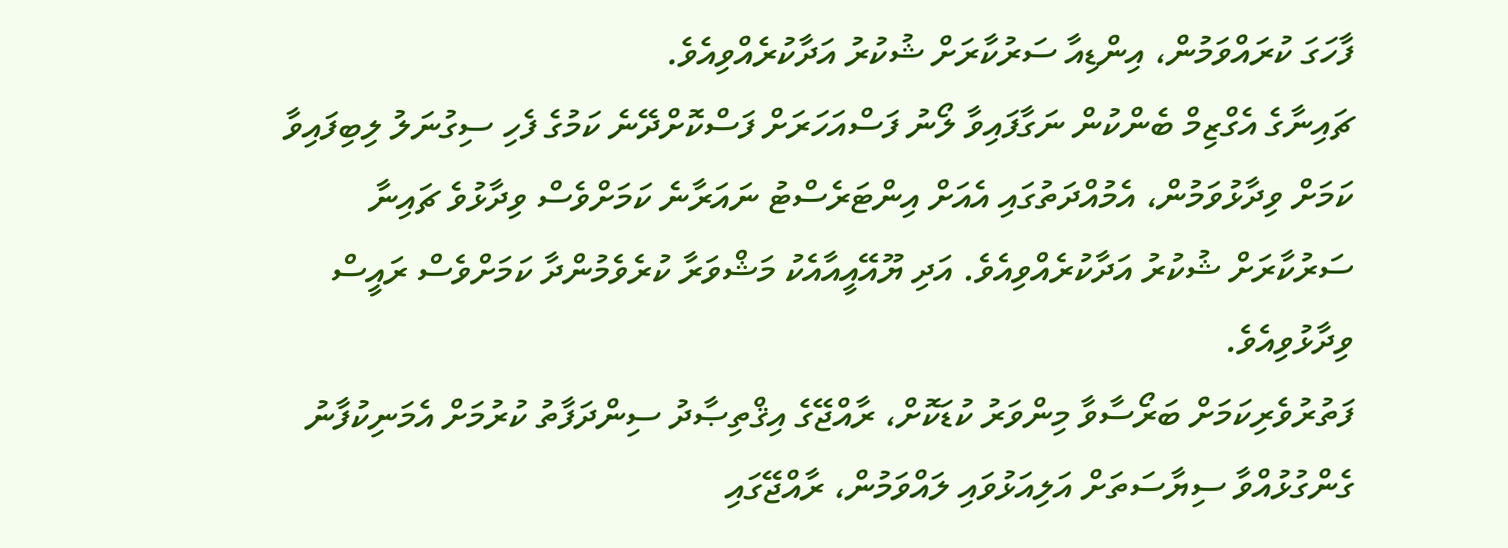ފާހަގަ ކުރައްވަމުން، އިންޑިއާ ސަރުކާރަށް ޝުކުރު އަދާކުރެއްވިއެވެ.
ޗައިނާގެ އެގްޒިމް ބެންކުން ނަގާފައިވާ ލޯނު ފަސްއަހަރަށް ފަސްކޮށްދޭނެ ކަމުގެ ފެހި ސިގުނަލު ލިބިފައިވާ ކަމަށް ވިދާޅުވަމުން، އެމުއްދަތުގައި އެއަށް އިންޓަރެސްޓު ނައަރާނެ ކަމަށްވެސް ވިދާޅުވެ ޗައިނާ ސަރުކާރަށް ޝުކުރު އަދާކުރެއްވިއެވެ. އަދި ޔޫއޭއީއާއެކު މަޝްވަރާ ކުރެވެމުންދާ ކަމަށްވެސް ރައީސް ވިދާޅުވިއެވެ.
ފަތުރުވެރިކަމަށް ބަރޯސާވާ މިންވަރު ކުޑަކޮށް، ރާއްޖޭގެ އިޤްތިޞާދު ސިންދަފާތު ކުރުމަށް އެމަނިކުފާނު ގެންގުޅުއްވާ ސިޔާސަތަށް އަލިއަޅުވައި ލައްވަމުން، ރާއްޖޭގައި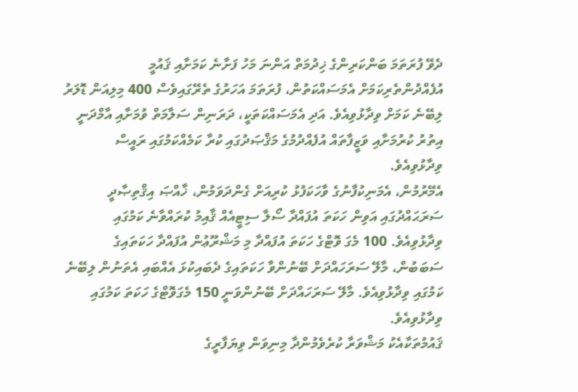ދެވޭ ފުރަތަމަ ބަންކަރިންގެ ޚިދުމަތް އަންނަ މަހު ފަށާނެ ކަމަށާއި ޤައުމީ އުފެއްދުންތެރިކަމަށް އެމަސައްކަތުން، ފުރަތަމަ އަހަރުގެ ތެރޭގައިވެސް 400 މިލިއަން ޑޮލަރު ލިބޭނެ ކަމަށް ވިދާޅުވިއެވެ. އަދި އެމަސައްކަތަކީ، ދަރަނިން ސަލާމަތް ވުމަށާއި އާމްދަނީ އިތުރު ކުރުމަށާއި ވަޒީފާތައް އުފެއްދުމުގެ މަޤްޞަދުގައި ކުރާ ކަމެއްކަމުގައި ރައީސް ވިދާޅުވިއެވެ.
އެމޭރުމުން، އެމަނިކުފާނުގެ ވާހަކަފުޅު ކުރިއަށް ގެންދަވަމުން، ޚާއްޞަ އިޤްތިޞާދީ ސަރަޙައްދުގައި އަވިން ހަކަތަ އުފައްދާ ސޯލާ ސިޓީއެއް ޤާއިމު ކުރައްވާނެ ކަމުގައި ވިދާޅުވިއެވެ. 100 މެގަ ވޮޓްގެ ހަކަތަ އުފައްދާ މި މަޝްރޫޢުން އުފައްދާ ހަކަތައިގެ ސަބަބުން، މާލޭ ސަރަހައްދަށް ބޭނުންވާ ހަކަތައިގެ ދެބައިކުޅަ އެއްބައި އެތަނުން ލިބޭނެ ކަމުގައި ވިދާޅުވިއެވެ. މާލޭ ސަރަހައްދަށް ބޭނުންވަނީ 150 މެގަވޮޓްގެ ހަކަތަ ކަމުގައި ވިދާޅުވިއެވެ.
ޤައުމުތަކާއެކު މަޝްވަރާ ކުރެވެމުންދާ މިނިވަން ވިޔަފާރީގެ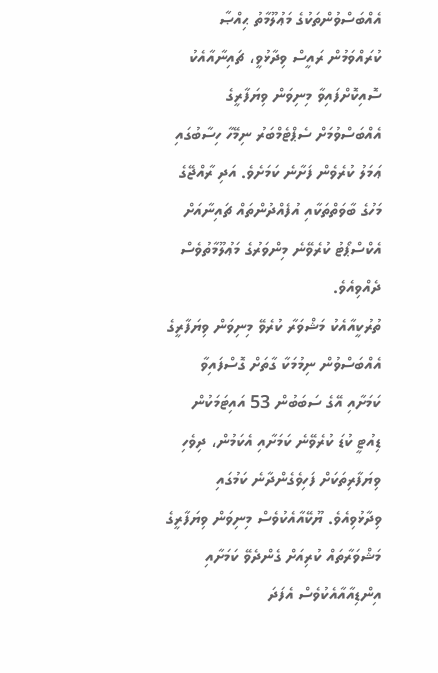އެއްބަސްވުންތަކުގެ މަޢުލޫމާތު ޙިއްޞާ ކުރައްވަމުން ރައީސް ވިދާޅުވީ، ޗައިނާއާއެކު ސޮއިކޮށްފައިވާ މިނިވަން ވިޔަފާރީގެ އެއްބަސްވުމަށް ސެޕްޓެމްބަރު ނިމޭހާ ހިސާބުގައި ޢަމަލު ކުރެވެން ފަށާނެ ކަމަށެވެ. އަދި ރާއްޖޭގެ މަހުގެ ބާވަތްތަކާއި އުފެއްދުންތައް ޗައިނާއަށް އެކްސްޕޯޓު ކުރެވޭނެ މިންވަރުގެ މަޢުލޫމާތުވެސް ދެއްވިއެވެ.
ތުރުކީއާއެކު މަޝްވަރާ ކުރެވޭ މިނިވަން ވިޔަފާރީގެ އެއްބަސްވުން ނިމުމަކާ ގާތަށް ގޮސްފައިވާ ކަމަށާއި އޭގެ ސަބަބުން 53 އައިޓަމަކުން ޑިއުޓީ ކުޑަ ކުރެވޭނެ ކަމަށާއި އެކަމުން، ދިވެހި ވިޔަފާރިތަކަށް ފަހިވެގެންދާނެ ކަމުގައި ވިދާޅުވިއެވެ. ޔޫކޭއާއެކުވެސް މިނިވަން ވިޔަފާރީގެ މަޝްވަރާތައް ކުރިއަށް ގެންދެވޭ ކަމަށާއި އިންޑިއާއާއެކުވެސް އެފަދަ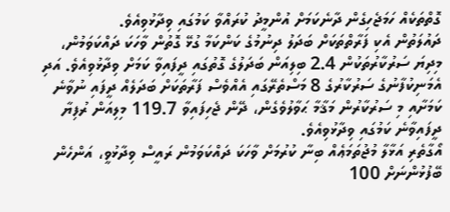ގޮތްތަކެއް ހަމަޖެހިގެން ދާނެކަމަށް އުންމީދު ކުރައްވާ ކަމުގައި ވިދާޅުވިއެވެ.
ދައުލަތުން އެކި ފަރާތްތަކަށް ބަދަލު ދިނުމުގެ ކަންކަމާ ގުޅޭ ގޮތުން ވާހަކަ ދައްކަވަމުން، މިދިޔަ ސަރުކާރުތަކުން 2.4 ބިލިއަން ބަދަލުގެ ގޮތުގައި ދީފައިވާ ކަމަށް ވިދާޅުވިއެވެ. އަދި އެމަނިކުފާނުގެ ސަރުކާރުގެ 8 މަސްތެރޭގައި އެއްވެސް ފަރާތަކަށް ބަދަލެއް ދީފައި ނުވާނެ ކަމަށާއި މި ސަރުކާރުން މަޤާމާ ޙަވާލުވެގެން، ދޭން ޖެހިފައިވާ 119.7 މިލިއަން ރުފިޔާ ދީފައިވާނެ ކަމުގައި ވިދާޅުވިއެވެ.
އޯގާތެރި އަޅާލާ މުޖުތަމަޢެއް ބިނާ ކުރުމަށް ވާހަކަ ދައްކަވަމުން ރައީސް ވިދާޅުވީ، އަންހެން ބޭފުޅުންނަށް 100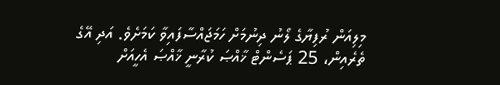މިލިއަން ރުފިޔާގެ ލޯނު ދިނުމަށް ހަމަޖައްސާފައިވާ ކަމަށެވެ. އަދި އޭގެ ތެރެއިން، 25 ޕަސެންޓް ޚާއްޞަ ކުރާނީ ޚާއްޞަ އެހީއަށް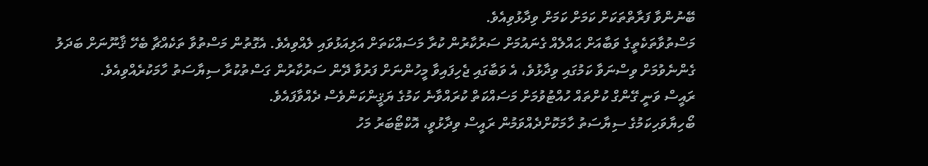ބޭނުންވާ ފަރާތްތަކަށް ކަމަށް ކަމަށް ވިދާޅުވިއެވެ.
މަސްތުވާތަކެތީގެ ވަބާއަށް ޙައްލެއް ގެނައުމަށް ސަރުކާރުން ކުރާ މަސައްކަތަށް އަލިއަޅުވައި ލެއްވިއެވެ. އެގޮތުން މަސްތުވާ ތަކެއްޗާ ބެހޭ ޤާނޫނަށް ބަދަލު ގެންނެވުމަށް ވިސްނަވާ ކަމުގައި ވިދާޅުވެ، އެ ވަބާގައި ޖެހިފައިވާ މީހުންނަށް ފަރުވާ ދޭން ސަރުކާރުން ގަސްތުކުރާ ސިޔާސަތު ހާމަކުރެއްވިއެވެ.
ރައީސް ވަނީ ގޭންގް ކުށްތައް ހުއްޓުވުމަށް މަސައްކަތް ކުރައްވާނެ ކަމުގެ ޔަޤީންކަންވެސް ދެއްވާފައެވެ.
ބޯހިޔާވަހިކަމުގެ ސިޔާސަތު ހާމަކޮށްދެއްވަމުން ރައީސް ވިދާޅުވީ، އޮކްޓޯބަރު މަހު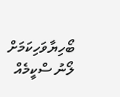ބޯހިޔާވަހިކަމަށް ލޯނު ސްކީމެއް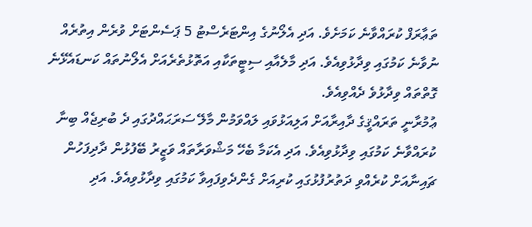ތަޢާރަފް ކުރައްވާނެ ކަމަށެވެ. އަދި އެލޯނުގެ އިންޓަރެސްޓު 5 ޕަސެންޓަށް ވުރެން އިތުރެއް ނުވާނެ ކަމުގައި ވިދާޅުވިއެވެ. އަދި މާލެއާއި ސިޓީތަކާއި އަތޮޅުތެރެއަށް އެލޯނުތައް ކަނޑައެޅޭނެ ގޮތްތައް ވިދާޅުވެ ދެއްވިއެވެ.
ޢުމުރާނީ ތަރައްޤީގެ ދާއިރާއަށް އަލިއަޅުވައި ލައްވަމުން މާލޭ ސަރަޙައްދުގައި ދެ ބުރިޖެއް ބިނާ ކުރައްވާނެ ކަމުގައި ވިދާޅުވިއެވެ. އަދި އެކަމާ ބެހޭ މަޝްވަރާތައް ވަޒީރު ބޭފުޅުން ދާދިފަހުން ޗައިނާއަށް ކުރެއްވި ދަތުރުފުޅުގައި ކުރިއަށް ގެންދެވިފައިވާ ކަމުގައި ވިދާޅުވިއެވެ. އަދި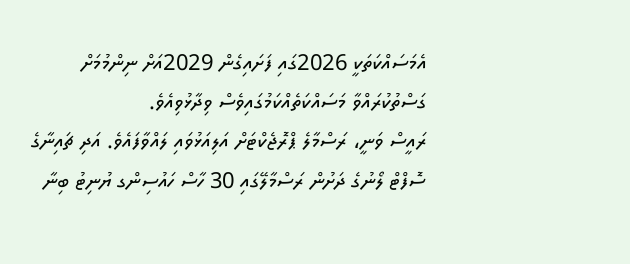އެމަސައްކަތަކީ 2026ގައި ފަށައިގެން 2029އަށް ނިންމުމަށް ގަސްތުކުރައްވާ މަސައްކަތެއްކަމުގައިވެސް ވިދާޅުވިއެވެ.
ރައީސް ވަނީ، ރަސްމާލެ ޕްރޮޖެކްޓަށް އަލިއަޅުވައި ލައްވާފައެވެ. އަދި ޗައިނާގެ ސޮފްޓް ލޯނުގެ ދަށުން ރަސްމާލޭގައި 30 ހާސް ހައުސިންގ ޔުނިޓު ބިނާ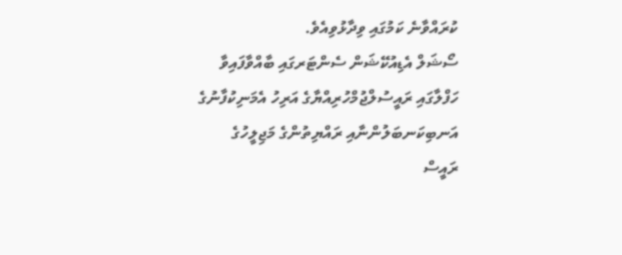ކުރައްވާނެ ކަމުގައި ވިދާޅުވިއެވެ.
ސޯޝަލް އެޑިއުކޭޝަން ސެންޓަރގައި ބާއްވާފައިވާ ހަފްލާގައި ރައީސުލްޖުމްހުރިއްޔާގެ އަރިހު އެމަނިކުފާނުގެ އަނބިކަނބަލުންނާއި ރައްޔިތުންގެ މަޖިލީހުގެ ރައީސް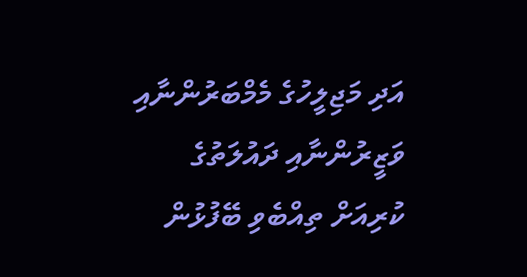އަދި މަޖިލީހުގެ މެމްބަރުންނާއި ވަޒީރުންނާއި ދައުލަތުގެ ކުރިއަށް ތިއްބެވި ބޭފުޅުން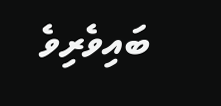ބައިވެރިވެ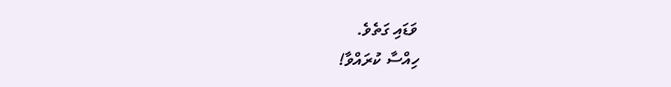ވަޑައި ގަތެވެ.
ހިއްސާ ކުރައްވާ!